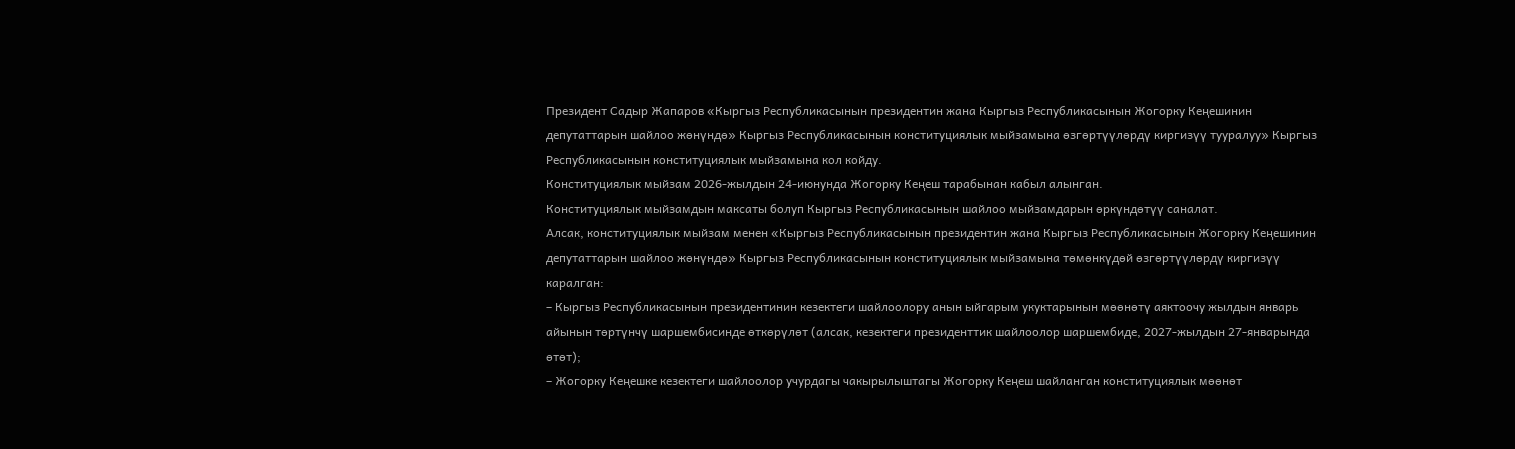Президент Садыр Жапаров «Кыргыз Республикасынын президентин жана Кыргыз Республикасынын Жогорку Кеңешинин депутаттарын шайлоо жөнүндө» Кыргыз Республикасынын конституциялык мыйзамына өзгөртүүлөрдү киргизүү тууралуу» Кыргыз Республикасынын конституциялык мыйзамына кол койду.
Конституциялык мыйзам 2026-жылдын 24-июнунда Жогорку Кеңеш тарабынан кабыл алынган.
Конституциялык мыйзамдын максаты болуп Кыргыз Республикасынын шайлоо мыйзамдарын өркүндөтүү саналат.
Алсак, конституциялык мыйзам менен «Кыргыз Республикасынын президентин жана Кыргыз Республикасынын Жогорку Кеңешинин депутаттарын шайлоо жөнүндө» Кыргыз Республикасынын конституциялык мыйзамына төмөнкүдөй өзгөртүүлөрдү киргизүү каралган:
– Кыргыз Республикасынын президентинин кезектеги шайлоолору анын ыйгарым укуктарынын мөөнөтү аяктоочу жылдын январь айынын төртүнчү шаршембисинде өткөрүлөт (алсак, кезектеги президенттик шайлоолор шаршембиде, 2027-жылдын 27-январында өтөт);
– Жогорку Кеңешке кезектеги шайлоолор учурдагы чакырылыштагы Жогорку Кеңеш шайланган конституциялык мөөнөт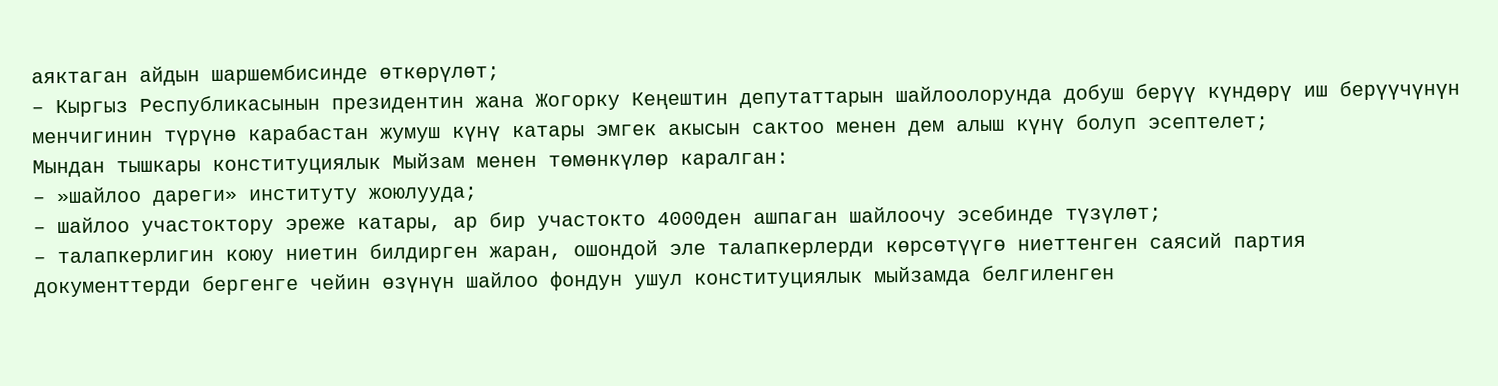аяктаган айдын шаршембисинде өткөрүлөт;
– Кыргыз Республикасынын президентин жана Жогорку Кеңештин депутаттарын шайлоолорунда добуш берүү күндөрү иш берүүчүнүн менчигинин түрүнө карабастан жумуш күнү катары эмгек акысын сактоо менен дем алыш күнү болуп эсептелет;
Мындан тышкары конституциялык Мыйзам менен төмөнкүлөр каралган:
– »шайлоо дареги» институту жоюлууда;
– шайлоо участоктору эреже катары, ар бир участокто 4000ден ашпаган шайлоочу эсебинде түзүлөт;
– талапкерлигин коюу ниетин билдирген жаран, ошондой эле талапкерлерди көрсөтүүгө ниеттенген саясий партия документтерди бергенге чейин өзүнүн шайлоо фондун ушул конституциялык мыйзамда белгиленген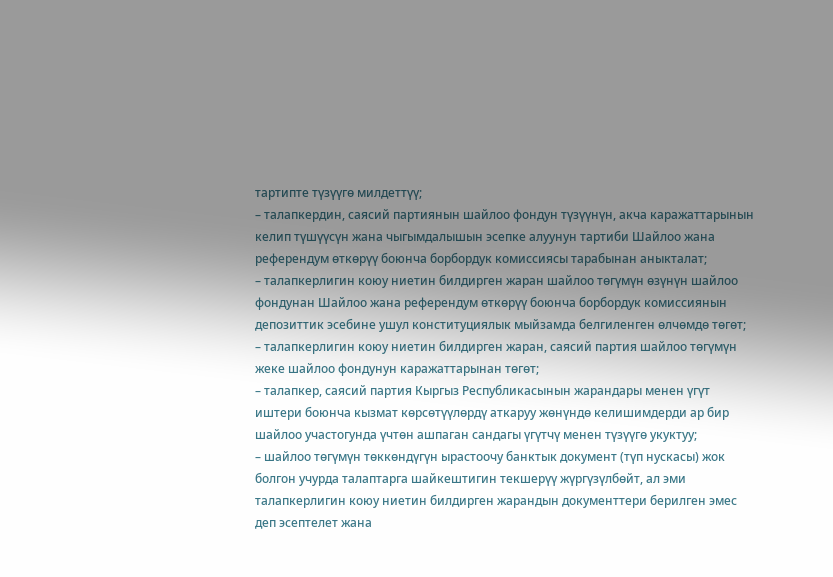тартипте түзүүгө милдеттүү;
– талапкердин, саясий партиянын шайлоо фондун түзүүнүн, акча каражаттарынын келип түшүүсүн жана чыгымдалышын эсепке алуунун тартиби Шайлоо жана референдум өткөрүү боюнча борбордук комиссиясы тарабынан аныкталат;
– талапкерлигин коюу ниетин билдирген жаран шайлоо төгүмүн өзүнүн шайлоо фондунан Шайлоо жана референдум өткөрүү боюнча борбордук комиссиянын депозиттик эсебине ушул конституциялык мыйзамда белгиленген өлчөмдө төгөт;
– талапкерлигин коюу ниетин билдирген жаран, саясий партия шайлоо төгүмүн жеке шайлоо фондунун каражаттарынан төгөт;
– талапкер, саясий партия Кыргыз Республикасынын жарандары менен үгүт иштери боюнча кызмат көрсөтүүлөрдү аткаруу жөнүндө келишимдерди ар бир шайлоо участогунда үчтөн ашпаган сандагы үгүтчү менен түзүүгө укуктуу;
– шайлоо төгүмүн төккөндүгүн ырастоочу банктык документ (түп нускасы) жок болгон учурда талаптарга шайкештигин текшерүү жүргүзүлбөйт, ал эми талапкерлигин коюу ниетин билдирген жарандын документтери берилген эмес деп эсептелет жана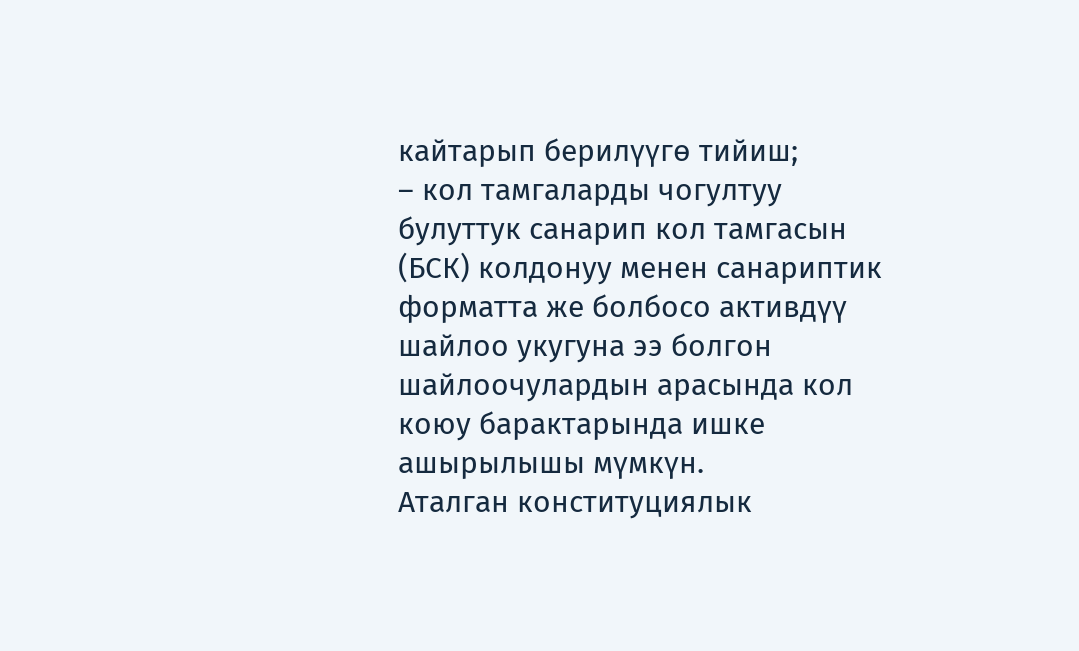кайтарып берилүүгө тийиш;
– кол тамгаларды чогултуу булуттук санарип кол тамгасын (БСК) колдонуу менен санариптик форматта же болбосо активдүү шайлоо укугуна ээ болгон шайлоочулардын арасында кол коюу барактарында ишке ашырылышы мүмкүн.
Аталган конституциялык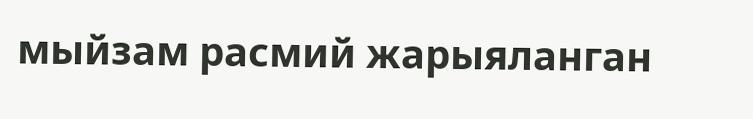мыйзам расмий жарыяланган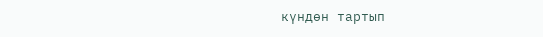күндөн тартып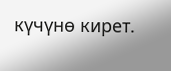күчүнө кирет.